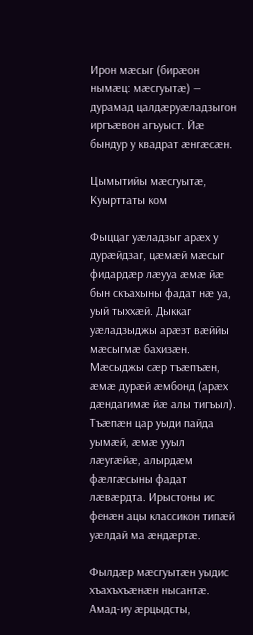Ирон мæсыг (бирæон нымæц: мæсгуытæ) — дурамад цалдæруæладзыгон иргъæвон агъуыст. Йæ бындур у квадрат æнгæсæн.

Цымытийы мæсгуытæ, Куырттаты ком

Фыццаг уæладзыг арæх у дурæйдзаг, цæмæй мæсыг фидардæр лæууа æмæ йæ бын скъахыны фадат нæ уа, уый тыххæй. Дыккаг уæладзыджы арæзт вæййы мæсыгмæ бахизæн. Мæсыджы сæр тъæпъæн, æмæ дурæй æмбонд (арæх дæндагимæ йæ алы тигъыл). Тъæпæн цар уыди пайда уымæй, æмæ ууыл лæугæйæ, алырдæм фæлгæсыны фадат лæвæрдта. Ирыстоны ис фенæн ацы классикон типæй уæлдай ма æндæртæ.

Фылдæр мæсгуытæн уыдис хъахъхъæнæн нысантæ. Амад-иу æрцыдсты,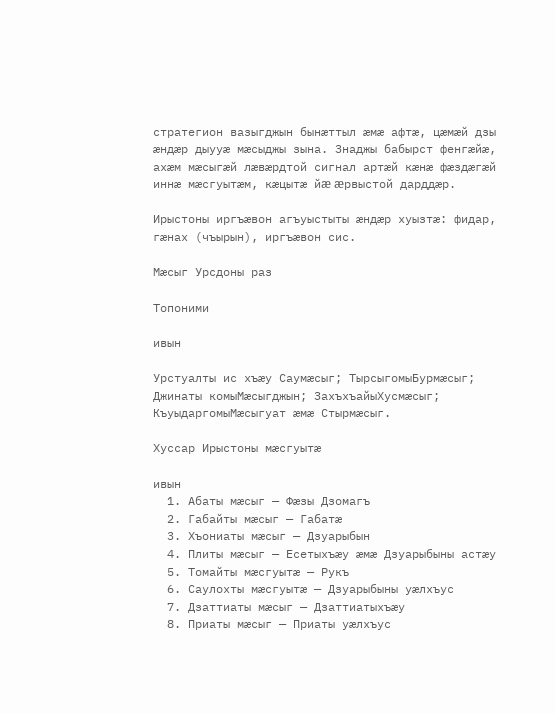стратегион вазыгджын бынæттыл æмæ афтæ, цæмæй дзы æндæр дыууæ мæсыджы зына. Знаджы бабырст фенгæйæ, ахæм мæсыгæй лæвæрдтой сигнал артæй кæнæ фæздæгæй иннæ мæсгуытæм, кæцытæ йæ æрвыстой дарддæр.

Ирыстоны иргъæвон агъуыстыты æндæр хуызтæ: фидар, гæнах (чъырын), иргъæвон сис.

Мæсыг Урсдоны раз

Топоними

ивын

Урстуалты ис хъæу Саумæсыг; ТырсыгомыБурмæсыг; Джинаты комыМæсыгджын; ЗахъхъайыХусмæсыг; КъуыдаргомыМæсыгуат æмæ Стырмæсыг.

Хуссар Ирыстоны мæсгуытæ

ивын
  1. Абаты мæсыг — Фæзы Дзомагъ
  2. Габайты мæсыг — Габатæ
  3. Хъониаты мæсыг — Дзуарыбын
  4. Плиты мæсыг — Есетыхъæу æмæ Дзуарыбыны астæу
  5. Томайты мæсгуытæ — Рукъ
  6. Саулохты мæсгуытæ — Дзуарыбыны уæлхъус
  7. Дзаттиаты мæсыг — Дзаттиатыхъæу
  8. Приаты мæсыг — Приаты уæлхъус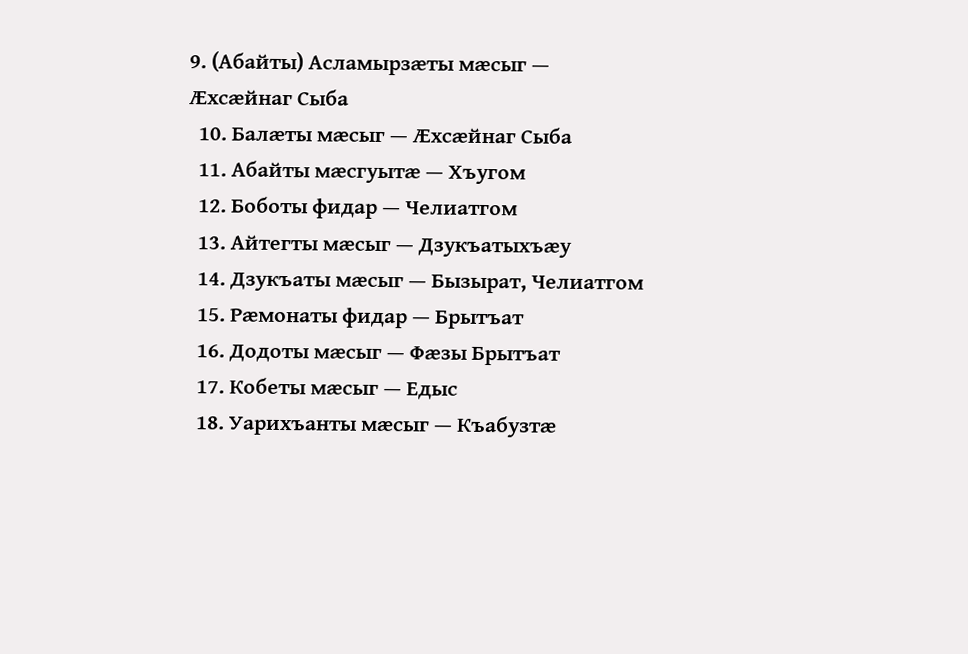9. (Абайты) Асламырзæты мæсыг — Æхсæйнаг Сыба
  10. Балæты мæсыг — Æхсæйнаг Сыба
  11. Абайты мæсгуытæ — Хъугом
  12. Боботы фидар — Челиатгом
  13. Айтегты мæсыг — Дзукъатыхъæу
  14. Дзукъаты мæсыг — Бызырат, Челиатгом
  15. Рæмонаты фидар — Брытъат
  16. Додоты мæсыг — Фæзы Брытъат
  17. Кобеты мæсыг — Едыс
  18. Уарихъанты мæсыг — Къабузтæ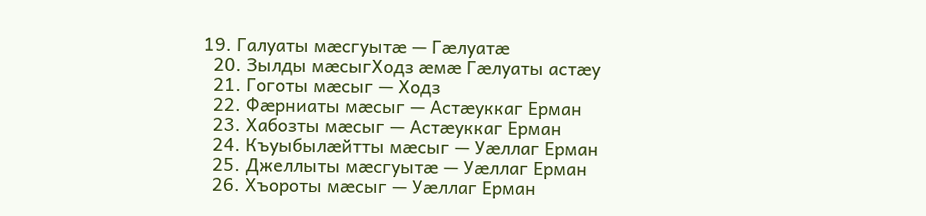19. Галуаты мæсгуытæ — Гæлуатæ
  20. Зылды мæсыгХодз æмæ Гæлуаты астæу
  21. Гоготы мæсыг — Ходз
  22. Фæрниаты мæсыг — Астæуккаг Ерман
  23. Хабозты мæсыг — Астæуккаг Ерман
  24. Къуыбылæйтты мæсыг — Уæллаг Ерман
  25. Джеллыты мæсгуытæ — Уæллаг Ерман
  26. Хъороты мæсыг — Уæллаг Ерман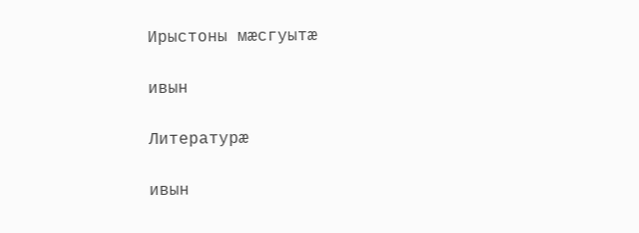Ирыстоны мæсгуытæ

ивын

Литературæ

ивын